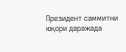Президент саммитни юқори даражада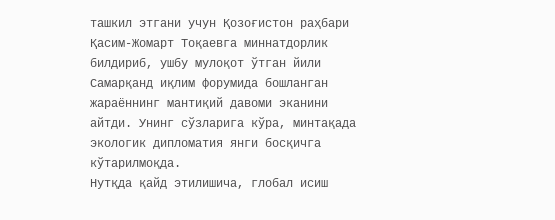ташкил этгани учун Қозоғистон раҳбари Қасим-Жомарт Тоқаевга миннатдорлик билдириб, ушбу мулоқот ўтган йили Самарқанд иқлим форумида бошланган жараённинг мантиқий давоми эканини айтди. Унинг сўзларига кўра, минтақада экологик дипломатия янги босқичга кўтарилмоқда.
Нутқда қайд этилишича, глобал исиш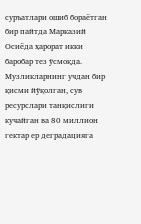суръатлари ошиб бораётган бир пайтда Марказий Осиёда ҳарорат икки баробар тез ўсмоқда. Музликларнинг учдан бир қисми йўқолган, сув ресурслари танқислиги кучайган ва 80 миллион гектар ер деградацияга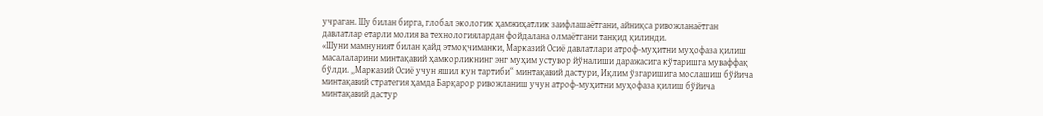учраган. Шу билан бирга, глобал экологик ҳамжиҳатлик заифлашаётгани, айниқса ривожланаётган давлатлар етарли молия ва технологиялардан фойдалана олмаётгани танқид қилинди.
«Шуни мамнуният билан қайд этмоқчиманки, Марказий Осиё давлатлари атроф-муҳитни муҳофаза қилиш масалаларини минтақавий ҳамкорликнинг энг муҳим устувор йўналиши даражасига кўтаришга муваффақ бўлди. „Марказий Осиё учун яшил кун тартиби“ минтақавий дастури, Иқлим ўзгаришига мослашиш бўйича минтақавий стратегия ҳамда Барқарор ривожланиш учун атроф-муҳитни муҳофаза қилиш бўйича минтақавий дастур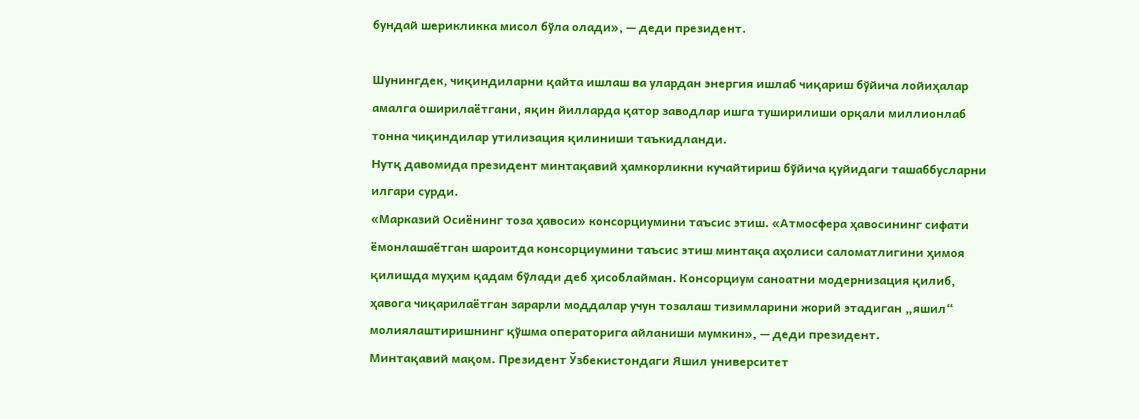бундай шерикликка мисол бўла олади», — деди президент.

Шунингдек, чиқиндиларни қайта ишлаш ва улардан энергия ишлаб чиқариш бўйича лойиҳалар амалга оширилаётгани, яқин йилларда қатор заводлар ишга туширилиши орқали миллионлаб тонна чиқиндилар утилизация қилиниши таъкидланди.
Нутқ давомида президент минтақавий ҳамкорликни кучайтириш бўйича қуйидаги ташаббусларни илгари сурди.
«Марказий Осиёнинг тоза ҳавоси» консорциумини таъсис этиш. «Атмосфера ҳавосининг сифати ёмонлашаётган шароитда консорциумини таъсис этиш минтақа аҳолиси саломатлигини ҳимоя қилишда муҳим қадам бўлади деб ҳисоблайман. Консорциум саноатни модернизация қилиб, ҳавога чиқарилаётган зарарли моддалар учун тозалаш тизимларини жорий этадиган „яшил“ молиялаштиришнинг қўшма операторига айланиши мумкин», — деди президент.
Минтақавий мақом. Президент Ўзбекистондаги Яшил университет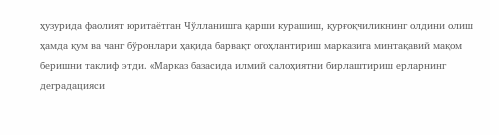ҳузурида фаолият юритаётган Чўлланишга қарши курашиш, қурғоқчиликнинг олдини олиш ҳамда қум ва чанг бўронлари ҳақида барвақт огоҳлантириш марказига минтақавий мақом беришни таклиф этди. «Марказ базасида илмий салоҳиятни бирлаштириш ерларнинг деградацияси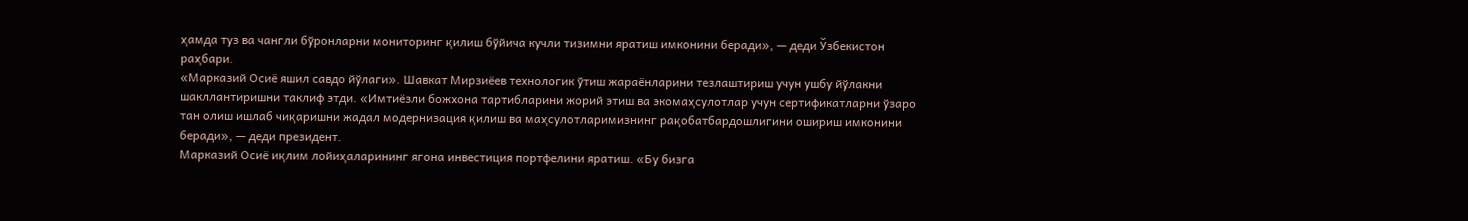ҳамда туз ва чангли бўронларни мониторинг қилиш бўйича кучли тизимни яратиш имконини беради», — деди Ўзбекистон раҳбари.
«Марказий Осиё яшил савдо йўлаги». Шавкат Мирзиёев технологик ўтиш жараёнларини тезлаштириш учун ушбу йўлакни шакллантиришни таклиф этди. «Имтиёзли божхона тартибларини жорий этиш ва экомаҳсулотлар учун сертификатларни ўзаро тан олиш ишлаб чиқаришни жадал модернизация қилиш ва маҳсулотларимизнинг рақобатбардошлигини ошириш имконини беради», — деди президент.
Марказий Осиё иқлим лойиҳаларининг ягона инвестиция портфелини яратиш. «Бу бизга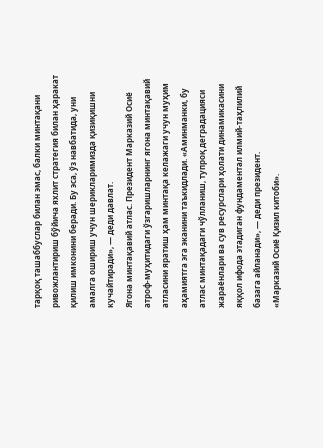тарқоқ ташаббуслар билан эмас, балки минтақани ривожлантириш бўйича яхлит стратегия билан ҳаракат қилиш имконини беради. Бу эса, ўз навбатида, уни амалга ошириш учун шерикларимизда қизиқишни кучайтиради», — деди давлат.
Ягона минтақавий атлас. Президент Марказий Осиё атроф-муҳитидаги ўзгаришларнинг ягона минтақавий атласини яратиш ҳам минтақа келажаги учун муҳим аҳамиятга эга эканини таъкидлади. «Аминманки, бу атлас минтақадаги чўлланиш, тупроқ деградацияси жараёнлари ва сув ресурслари ҳолати динамикасини яққол ифода этадиган фундаментал илмий-таҳлилий базага айланади», — деди президент.
«Марказий Осиё Қизил китоби».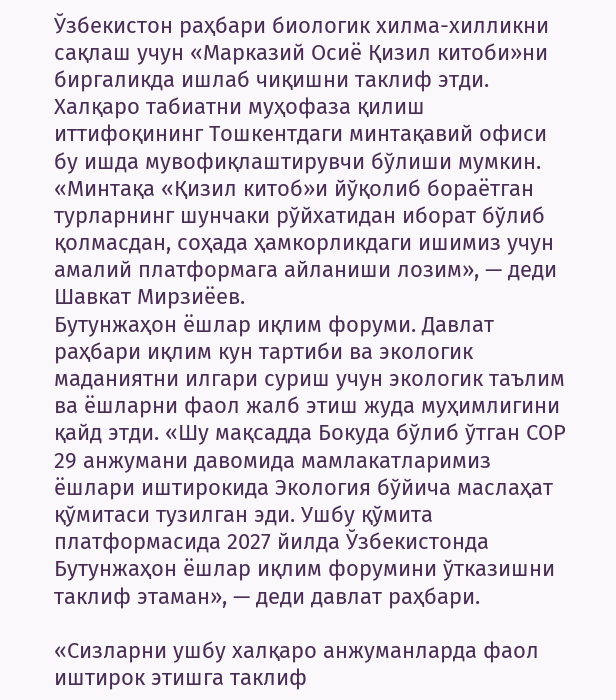Ўзбекистон раҳбари биологик хилма-хилликни сақлаш учун «Марказий Осиё Қизил китоби»ни биргаликда ишлаб чиқишни таклиф этди. Халқаро табиатни муҳофаза қилиш иттифоқининг Тошкентдаги минтақавий офиси бу ишда мувофиқлаштирувчи бўлиши мумкин. «Минтақа «Қизил китоб»и йўқолиб бораётган турларнинг шунчаки рўйхатидан иборат бўлиб қолмасдан, соҳада ҳамкорликдаги ишимиз учун амалий платформага айланиши лозим», — деди Шавкат Мирзиёев.
Бутунжаҳон ёшлар иқлим форуми. Давлат раҳбари иқлим кун тартиби ва экологик маданиятни илгари суриш учун экологик таълим ва ёшларни фаол жалб этиш жуда муҳимлигини қайд этди. «Шу мақсадда Бокуда бўлиб ўтган CОP 29 анжумани давомида мамлакатларимиз ёшлари иштирокида Экология бўйича маслаҳат қўмитаси тузилган эди. Ушбу қўмита платформасида 2027 йилда Ўзбекистонда Бутунжаҳон ёшлар иқлим форумини ўтказишни таклиф этаман», — деди давлат раҳбари.

«Сизларни ушбу халқаро анжуманларда фаол иштирок этишга таклиф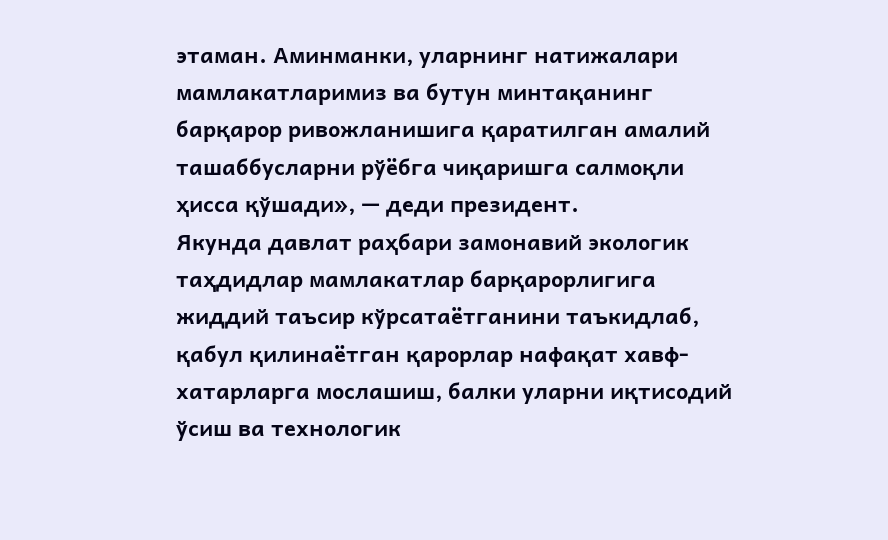этаман. Аминманки, уларнинг натижалари мамлакатларимиз ва бутун минтақанинг барқарор ривожланишига қаратилган амалий ташаббусларни рўёбга чиқаришга салмоқли ҳисса қўшади», — деди президент.
Якунда давлат раҳбари замонавий экологик таҳдидлар мамлакатлар барқарорлигига жиддий таъсир кўрсатаётганини таъкидлаб, қабул қилинаётган қарорлар нафақат хавф-хатарларга мослашиш, балки уларни иқтисодий ўсиш ва технологик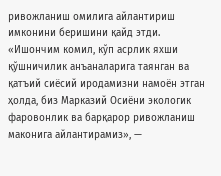ривожланиш омилига айлантириш имконини беришини қайд этди.
«Ишончим комил, кўп асрлик яхши қўшничилик анъаналарига таянган ва қатъий сиёсий иродамизни намоён этган ҳолда, биз Марказий Осиёни экологик фаровонлик ва барқарор ривожланиш маконига айлантирамиз», —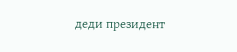деди президент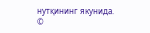нутқининг якунида.
©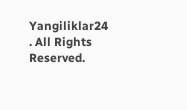Yangiliklar24 . All Rights Reserved.